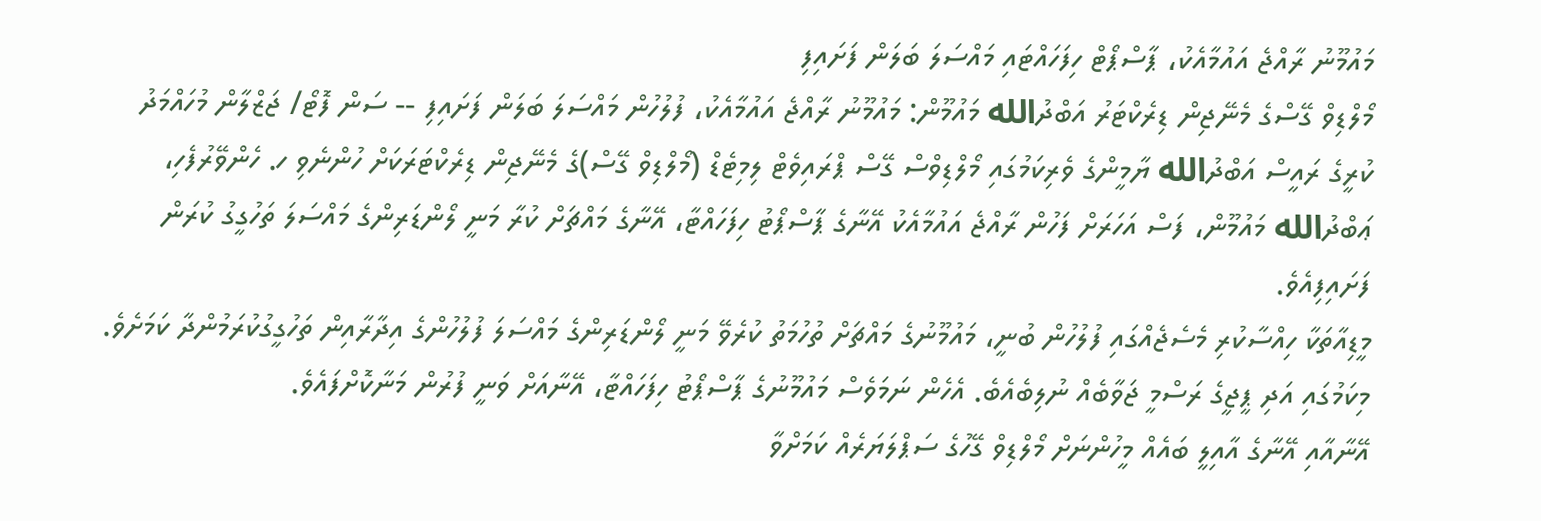މައުމޫނު ރާއްޖެ އައުމާއެކު، ޕާސްޕޯޓް ހިފަހައްޓައި މައްސަލަ ބަލަން ފަށައިފި
މޯލްޑިވް ގޭސްގެ މެނޭޖިން ޑިރެކްޓަރު އަބްދުالله މައުމޫން: މައުމޫނު ރާއްޖެ އައުމާއެކު، ފުލުހުން މައްސަލަ ބަލަން ފަށައިފި -- ސަން ފޮޓޯ/ ޖަޒްލާން މުހައްމަދު
ކުރީގެ ރައީސް އަބްދުالله ޔާމީންގެ ވެރިކަމުގައި މޯލްޑިވްސް ގޭސް ޕްރައިވެޓް ލިމިޓެޑް (މޯލްޑިވް ގޭސް)ގެ މެނޭޖިން ޑިރެކްޓަރަކަށް ހުންނެވި ހ. ހެންވޭރުފެހި، ޢަބްދުالله މައުމޫން، ފަސް އަހަރަށް ފަހުން ރާއްޖެ އައުމާއެކު އޭނާގެ ޕާސްޕޯޓު ހިފަހައްޓާ، އޭނާގެ މައްޗަށް ކުރާ މަނީ ލޯންޑަރިންގެ މައްސަލަ ތަހުގީގު ކުރަން ފަށައިފިއެވެ.
މީޑިއާތަކާ ހިއްސާކުރި މެސެޖެއްގައި ފުލުހުން ބުނީ، މައުމޫނުގެ މައްޗަށް ތުހުމަތު ކުރެވޭ މަނީ ލޯންޑަރިންގެ މައްސަލަ ފުލުހުންގެ އިދާރާއިން ތަހުގީގުކުރަމުންދާ ކަމަށެވެ.
މިކަމުގައި އަދި ޕީޖީގެ ރަސްމީ ޖަވާބެއް ނުލިބެއެބެ. އެހެން ނަމަވެސް މައުމޫނުގެ ޕާސްޕޯޓު ހިފަހައްޓާ، އޭނާއަށް ވަނީ ފުރުން މަނާކޮށްފައެވެ.
އޭނާއާއި އޭނާގެ އާއިލީ ބައެއް މީހުންނަށް މޯލްޑިވް ގޭހުގެ ސަޕްލަޔަރެއް ކަމަށްވާ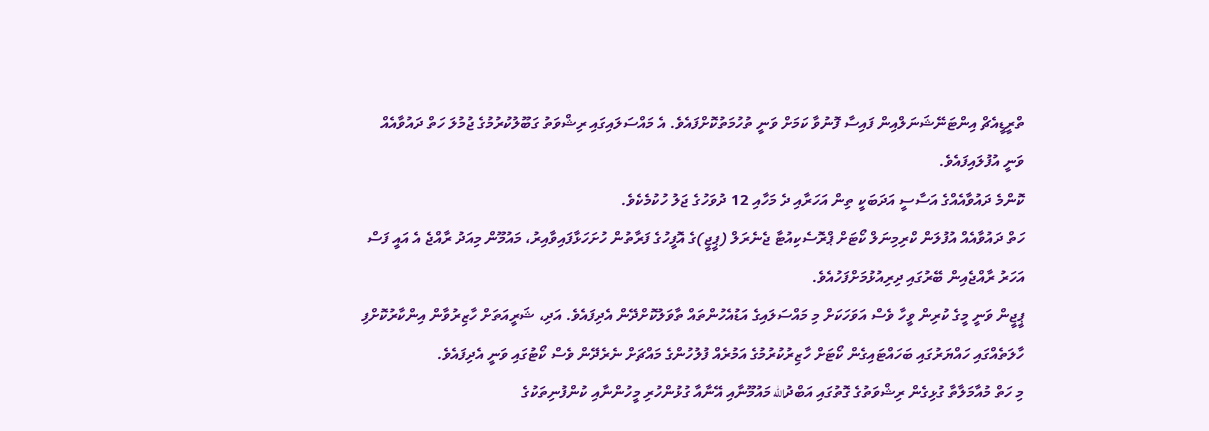ތްރީޑީއެޗް އިންޓަނޭޝަނަލްއިން ފައިސާ ފޮނުވާ ކަމަށް ވަނީ ތުހުމަތުކޮށްފައެވެ. އެ މައްސަލައިގައި ރިޝްވަތު ގަބޫލުކުރުމުގެ ޖުމުލަ ހަތް ދައުވާއެއް ވަނީ އުފުލައިފައެވެ.
ކޮންމެ ދައުވާއެއްގެ އަސާސީ އަދަބަކީ ތިން އަހަރާއި ދެ މަހާއި 12 ދުވަހުގެ ޖަލު ހުކުމެކެވެ.
ހަތް ދައުވާއެއް އުފުލަން ކްރިމިނަލް ކޯޓަށް ޕްރޮސެކިއުޓާ ޖެނެރަލް (ޕީޖީ)ގެ އޮފީހުގެ ފަރާތުން ހުށަހަޅާފައިވާއިރު، މައުމޫން މިއަދު ރާއްޖެ އެ އައީ ފަސް އަހަރު ރާއްޖެއިން ބޭރުގައި ދިރިއުޅުމަށްފަހުއެވެ.
ޕީޖީން ވަނީ މީގެ ކުރިން ވީހާ ވެސް އަވަހަކަށް މި މައްސަލައިގެ އަޑުއެހުންތައް ތާވަލުކޮށްދޭން އެދިފައެވެ. އަދި، ޝަރީއަތަށް ހާޒިރުވާން އިންކާރުކޮށްފި ހާލަތެއްގައި ހައްޔަރުގައި ބަހައްޓައިގެން ކޯޓަށް ހާޒިރުކުރުމުގެ އަމުރެއް ފުލުހުންގެ މައްޗަށް ނެރެދޭން ވެސް ކޯޓުގައި ވަނީ އެދިފައެވެ.
މި ހަތް މުއާމަލާތާ ގުޅިގެން ރިޝްވަތުގެ ގޮތުގައި އަބްދުالله މައުމޫނާއި އޭނާއާ ގުޅުންހުރި މީހުންނާއި ކުންފުނިތަކުގެ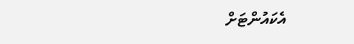އެކައުންޓަށް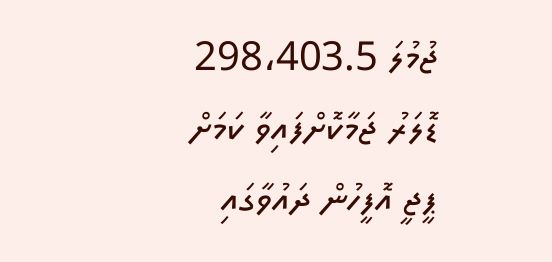ޖުމުލަ 298،403.5 ޑޮލަރު ޖަމާކޮށްފައިވާ ކަމަށް ޕީޖީ އޮފީހުން ދައުވާގައި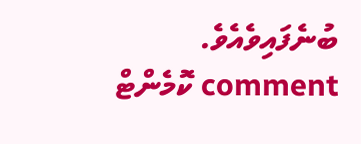ބުނެފައިވެއެވެ.
comment ކޮމެންޓް